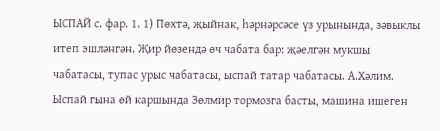ЫСПАЙ с. фар. 1. 1) Пөхтә, җыйнак, һәрнәрсәсе үз урынында, зәвыклы итеп эшләнгән. Җир йөзендә өч чабата бар: җәелгән мукшы чабатасы, тупас урыс чабатасы, ыспай татар чабатасы. А.Хәлим. Ыспай гына өй каршында Зөлмир тормозга басты, машина ишеген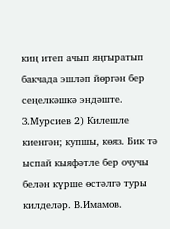киң итеп ачып яңгыратып бакчада эшләп йөргән бер сеңелкәшкә эндәште. З.Мурсиев 2) Килешле киенгән; купшы, көяз. Бик тә ыспай кыяфәтле бер очучы белән күрше өстәлгә туры килделәр. В.Имамов.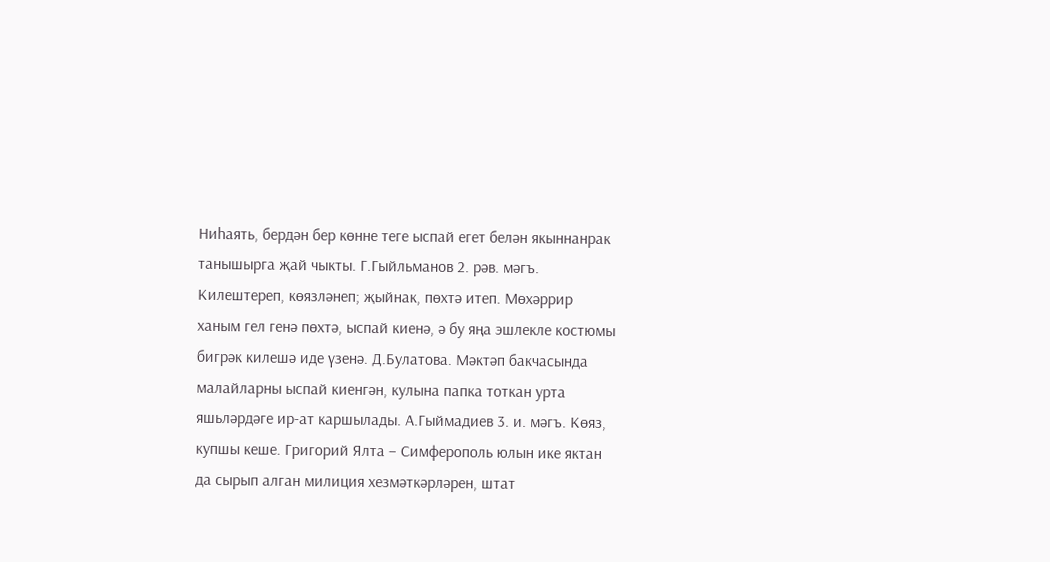Ниһаять, бердән бер көнне теге ыспай егет белән якыннанрак танышырга җай чыкты. Г.Гыйльманов 2. рәв. мәгъ. Килештереп, көязләнеп; җыйнак, пөхтә итеп. Мөхәррир ханым гел генә пөхтә, ыспай киенә, ә бу яңа эшлекле костюмы бигрәк килешә иде үзенә. Д.Булатова. Мәктәп бакчасында малайларны ыспай киенгән, кулына папка тоткан урта яшьләрдәге ир-ат каршылады. А.Гыймадиев 3. и. мәгъ. Көяз, купшы кеше. Григорий Ялта – Симферополь юлын ике яктан да сырып алган милиция хезмәткәрләрен, штат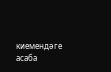киемендәге асаба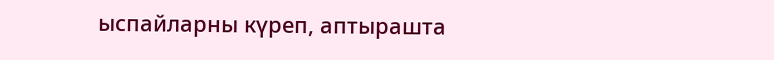ыспайларны күреп, аптырашта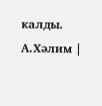калды. А.Хәлим |